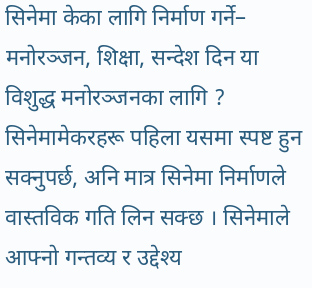सिनेमा केका लागि निर्माण गर्ने– मनोरञ्जन, शिक्षा, सन्देश दिन या विशुद्ध मनोरञ्जनका लागि ? सिनेमामेकरहरू पहिला यसमा स्पष्ट हुन सक्नुपर्छ, अनि मात्र सिनेमा निर्माणले वास्तविक गति लिन सक्छ । सिनेमाले आफ्नो गन्तव्य र उद्देश्य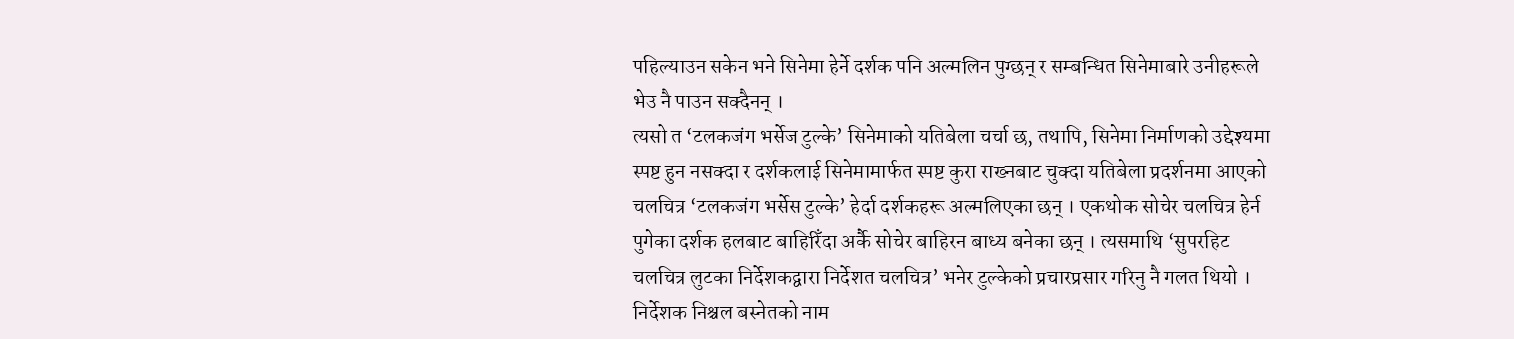पहिल्याउन सकेन भने सिनेमा हेर्ने दर्शक पनि अल्मलिन पुग्छन् र सम्बन्धित सिनेमाबारे उनीहरूले भेउ नै पाउन सक्दैनन् ।
त्यसो त ‘टलकजंग भर्सेज टुल्के’ सिनेमाको यतिबेला चर्चा छ, तथापि, सिनेमा निर्माणको उद्देश्यमा स्पष्ट हुन नसक्दा र दर्शकलाई सिनेमामार्फत स्पष्ट कुरा राख्नबाट चुक्दा यतिबेला प्रदर्शनमा आएको चलचित्र ‘टलकजंग भर्सेस टुल्के’ हेर्दा दर्शकहरू अल्मलिएका छन् । एकथोक सोचेर चलचित्र हेर्न पुगेका दर्शक हलबाट बाहिरिँदा अर्कै सोचेर बाहिरन बाध्य बनेका छन् । त्यसमाथि ‘सुपरहिट चलचित्र लुटका निर्देशकद्वारा निर्देशत चलचित्र’ भनेर टुल्केको प्रचारप्रसार गरिनु नै गलत थियो । निर्देशक निश्चल बस्नेतको नाम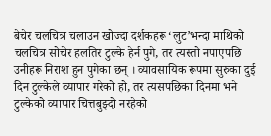बेचेर चलचित्र चलाउन खोज्दा दर्शकहरू ‘लुट’भन्दा माथिको चलचित्र सोचेर हलतिर टुल्के हेर्न पुगे, तर त्यस्तो नपाएपछि उनीहरू निराश हुन पुगेका छन् । व्यावसायिक रूपमा सुरुका दुई दिन टुल्केले व्यापार गरेको हो, तर त्यसपछिका दिनमा भने टुल्केको व्यापार चित्तबुझ्दो नरहेको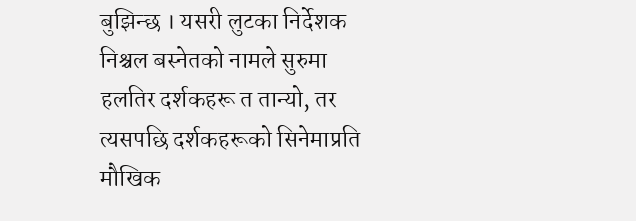बुझिन्छ । यसरी लुटका निर्देशक निश्चल बस्नेतको नामले सुरुमा हलतिर दर्शकहरू त तान्यो, तर त्यसपछि दर्शकहरूको सिनेमाप्रति मौखिक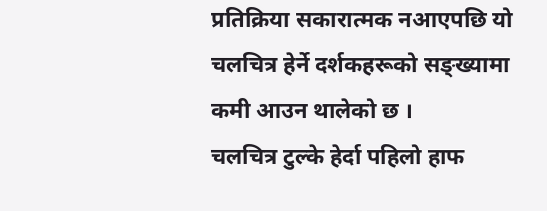प्रतिक्रिया सकारात्मक नआएपछि यो चलचित्र हेर्ने दर्शकहरूको सङ्ख्यामा कमी आउन थालेको छ ।
चलचित्र टुल्के हेर्दा पहिलो हाफ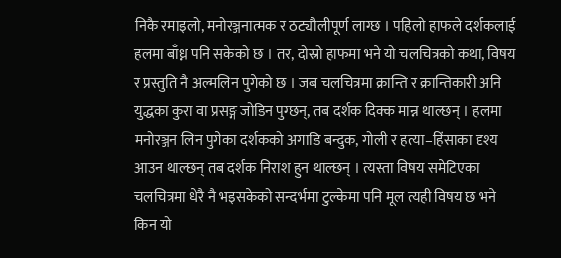निकै रमाइलो, मनोरञ्जनात्मक र ठट्यौलीपूर्ण लाग्छ । पहिलो हाफले दर्शकलाई हलमा बाँध्न पनि सकेको छ । तर, दोस्रो हाफमा भने यो चलचित्रको कथा, विषय र प्रस्तुति नै अल्मलिन पुगेको छ । जब चलचित्रमा क्रान्ति र क्रान्तिकारी अनि युद्धका कुरा वा प्रसङ्ग जोडिन पुग्छन्, तब दर्शक दिक्क मान्न थाल्छन् । हलमा मनोरञ्जन लिन पुगेका दर्शकको अगाडि बन्दुक, गोली र हत्या–हिंसाका दृश्य आउन थाल्छन् तब दर्शक निराश हुन थाल्छन् । त्यस्ता विषय समेटिएका चलचित्रमा धेरै नै भइसकेको सन्दर्भमा टुल्केमा पनि मूल त्यही विषय छ भने किन यो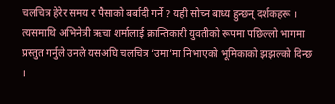चलचित्र हेरेर समय र पैसाको बर्बादी गर्ने ? यही सोच्न बाध्य हुन्छन् दर्शकहरू । त्यसमाथि अभिनेत्री ऋचा शर्मालाई क्रान्तिकारी युवतीको रूपमा पछिल्लो भागमा प्रस्तुत गर्नुले उनले यसअघि चलचित्र ‘उमा’मा निभाएको भूमिकाको झझल्को दिन्छ ।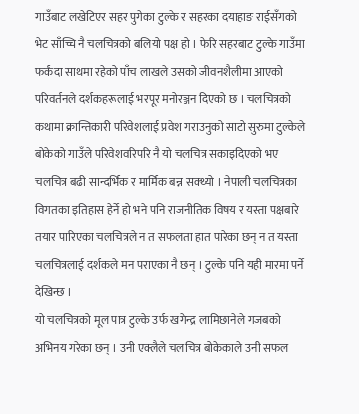गाउँबाट लखेटिएर सहर पुगेका टुल्के र सहरका दयाहाङ राईसँगको भेट साँच्चि नै चलचित्रको बलियो पक्ष हो । फेरि सहरबाट टुल्के गाउँमा फर्कंदा साथमा रहेको पाँच लाखले उसको जीवनशैलीमा आएको परिवर्तनले दर्शकहरूलाई भरपूर मनोरञ्जन दिएको छ । चलचित्रको कथामा क्रान्तिकारी परिवेशलाई प्रवेश गराउनुको साटो सुरुमा टुल्केले बोकेको गाउँले परिवेशवरिपरि नै यो चलचित्र सकाइदिएको भए चलचित्र बढी सान्दर्भिक र मार्मिक बन्न सक्थ्यो । नेपाली चलचित्रका विगतका इतिहास हेर्ने हो भने पनि राजनीतिक विषय र यस्ता पक्षबारे तयार पारिएका चलचित्रले न त सफलता हात पारेका छन् न त यस्ता चलचित्रलाई दर्शकले मन पराएका नै छन् । टुल्के पनि यही मारमा पर्ने देखिन्छ ।
यो चलचित्रको मूल पात्र टुल्के उर्फ खगेन्द्र लामिछानेले गजबको अभिनय गरेका छन् । उनी एक्लैले चलचित्र बोकेकाले उनी सफल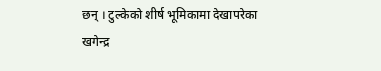छन् । टुल्केको शीर्ष भूमिकामा देखापरेका खगेन्द्र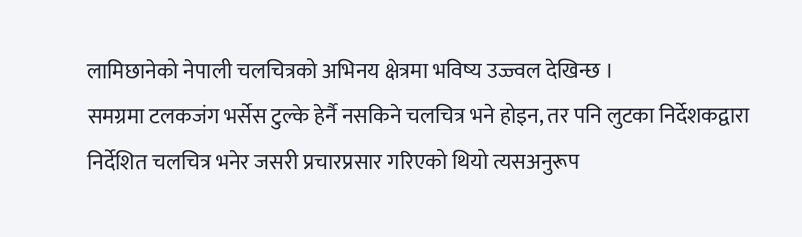लामिछानेको नेपाली चलचित्रको अभिनय क्षेत्रमा भविष्य उज्ज्वल देखिन्छ ।
समग्रमा टलकजंग भर्सेस टुल्के हेर्नै नसकिने चलचित्र भने होइन, तर पनि लुटका निर्देशकद्वारा निर्देशित चलचित्र भनेर जसरी प्रचारप्रसार गरिएको थियो त्यसअनुरूप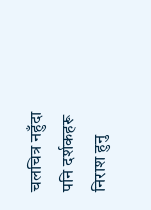चलचित्र नहुँदा पनि दर्शकहरू निराश हुनु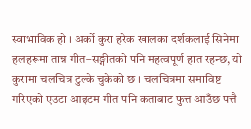स्वाभाविक हो । अर्को कुरा हरेक खालका दर्शकलाई सिनेमा हलहरूमा तान्न गीत–सङ्गीतको पनि महत्वपूर्ण हात रहन्छ, यो कुरामा चलचित्र टुल्के चुकेको छ । चलचित्रमा समाविष्ट गरिएको एउटा आइटम गीत पनि कताबाट फुत्त आउँछ पत्तै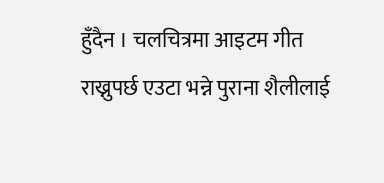हुँदैन । चलचित्रमा आइटम गीत राख्नुपर्छ एउटा भन्ने पुराना शैलीलाई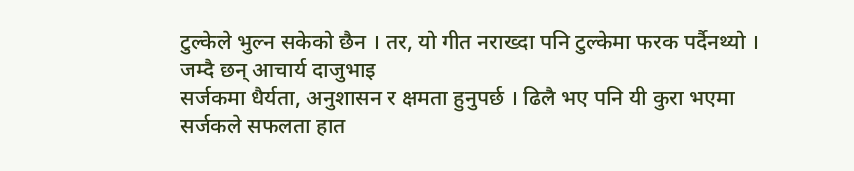टुल्केले भुल्न सकेको छैन । तर, यो गीत नराख्दा पनि टुल्केमा फरक पर्दैनथ्यो ।
जम्दै छन् आचार्य दाजुभाइ
सर्जकमा धैर्यता, अनुशासन र क्षमता हुनुपर्छ । ढिलै भए पनि यी कुरा भएमा सर्जकले सफलता हात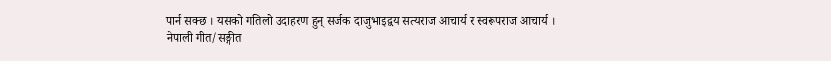पार्न सक्छ । यसको गतिलो उदाहरण हुन् सर्जक दाजुभाइद्वय सत्यराज आचार्य र स्वरूपराज आचार्य ।
नेपाली गीत/सङ्गीत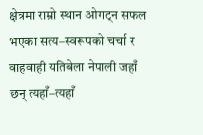क्षेत्रमा राम्रो स्थान ओगट्न सफल भएका सत्य–स्वरूपको चर्चा र वाहवाही यतिबेला नेपाली जहाँ छन् त्यहाँ–त्यहाँ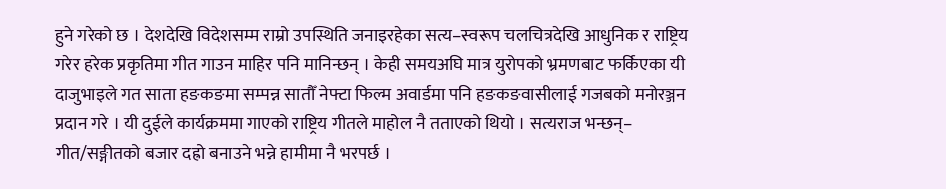हुने गरेको छ । देशदेखि विदेशसम्म राम्रो उपस्थिति जनाइरहेका सत्य–स्वरूप चलचित्रदेखि आधुनिक र राष्ट्रिय गरेर हरेक प्रकृतिमा गीत गाउन माहिर पनि मानिन्छन् । केही समयअघि मात्र युरोपको भ्रमणबाट फर्किएका यी दाजुभाइले गत साता हङकङमा सम्पन्न सातौँ नेफ्टा फिल्म अवार्डमा पनि हङकङवासीलाई गजबको मनोरञ्जन प्रदान गरे । यी दुईले कार्यक्रममा गाएको राष्ट्रिय गीतले माहोल नै तताएको थियो । सत्यराज भन्छन्– गीत/सङ्गीतको बजार दह्रो बनाउने भन्ने हामीमा नै भरपर्छ ।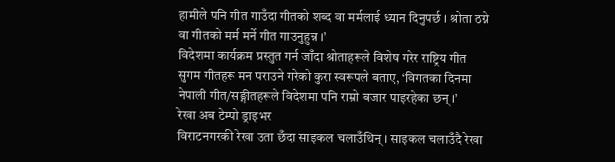हामीले पनि गीत गाउँदा गीतको शब्द वा मर्मलाई ध्यान दिनुपर्छ । श्रोता ठग्ने वा गीतको मर्म मर्ने गीत गाउनुहुन्न ।’
विदेशमा कार्यक्रम प्रस्तुत गर्न जाँदा श्रोताहरूले विशेष गरेर राष्ट्रिय गीत सुगम गीतहरू मन पराउने गरेको कुरा स्वरूपले बताए, ‘विगतका दिनमा नेपाली गीत/सङ्गीतहरूले विदेशमा पनि राम्रो बजार पाइरहेका छन् ।’
रेखा अब टेम्पो ड्राइभर
विराटनगरकी रेखा उता छँदा साइकल चलाउँथिन् । साइकल चलाउँदै रेखा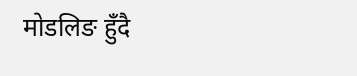मोडलिङ हुँदै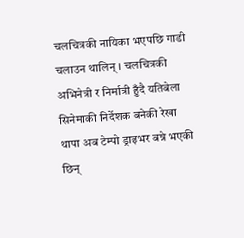चलचित्रकी नायिका भएपछि गाडी चलाउन थालिन् । चलचित्रकी अभिनेत्री र निर्मात्री हुँदै यतिबेला सिनेमाकी निर्देशक बनेकी रेखा थापा अब टेम्पो ड्राइभर बन्ने भएकी छिन्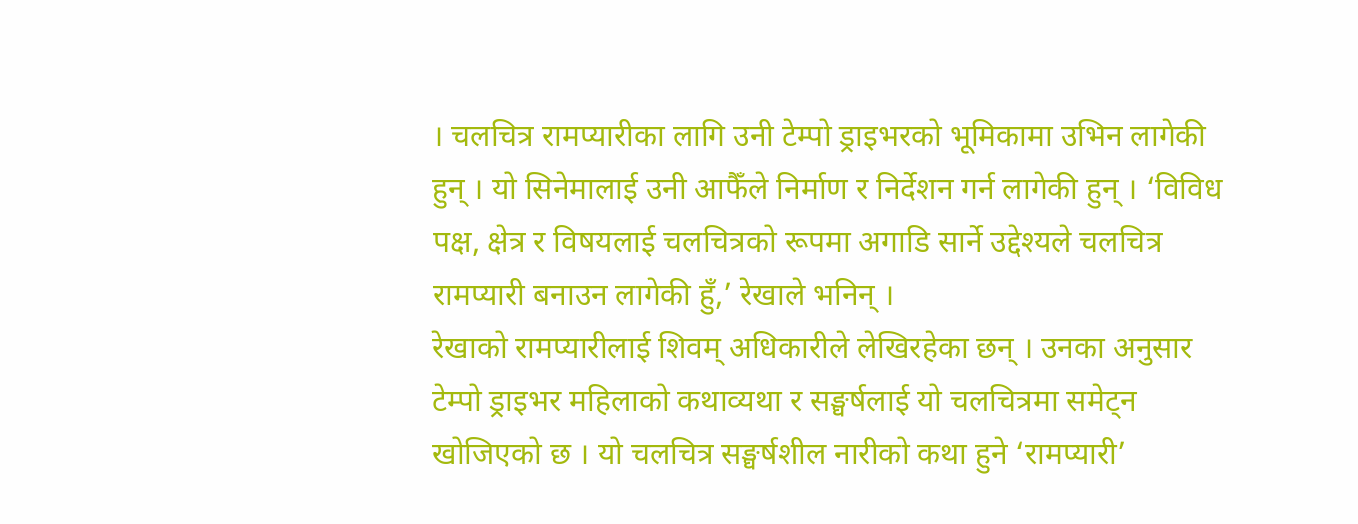। चलचित्र रामप्यारीका लागि उनी टेम्पो ड्राइभरको भूमिकामा उभिन लागेकी हुन् । यो सिनेमालाई उनी आफैँले निर्माण र निर्देशन गर्न लागेकी हुन् । ‘विविध पक्ष, क्षेत्र र विषयलाई चलचित्रको रूपमा अगाडि सार्ने उद्देश्यले चलचित्र रामप्यारी बनाउन लागेकी हुँ,’ रेखाले भनिन् ।
रेखाको रामप्यारीलाई शिवम् अधिकारीले लेखिरहेका छन् । उनका अनुसार टेम्पो ड्राइभर महिलाको कथाव्यथा र सङ्घर्षलाई यो चलचित्रमा समेट्न खोजिएको छ । यो चलचित्र सङ्घर्षशील नारीको कथा हुने ‘रामप्यारी’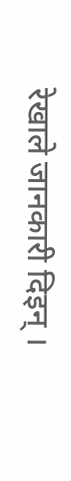रेखाले जानकारी दिइन् ।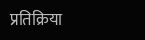प्रतिक्रिया